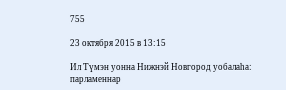755

23 октября 2015 в 13:15

Ил Түмэн уонна Нижнэй Новгород уобалаһа: парламеннар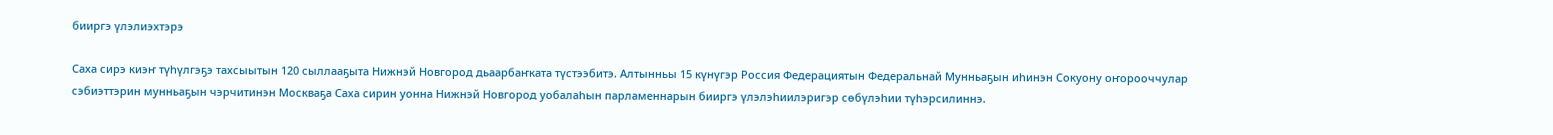бииргэ үлэлиэхтэрэ

Саха сирэ киэҥ түһүлгэҕэ тахсыытын 120 сыллааҕыта Нижнэй Новгород дьаарбаҥката түстээбитэ. Алтынньы 15 күнүгэр Россия Федерациятын Федеральнай Мунньаҕын иһинэн Сокуону оҥорооччулар сэбиэттэрин мунньаҕын чэрчитинэн Москваҕа Саха сирин уонна Нижнэй Новгород уобалаһын парламеннарын бииргэ үлэлэһиилэригэр сөбүлэһии түһэрсилиннэ.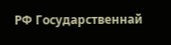РФ Государственнай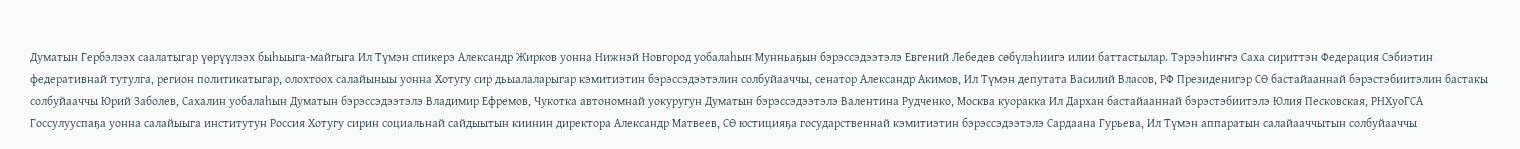Думатын Гербэлээх саалатыгар үөрүүлээх быһыыга-майгыга Ил Түмэн спикерэ Александр Жирков уонна Нижнэй Новгород уобалаһын Мунньаҕын бэрэссэдээтэлэ Евгений Лебедев сөбүлэһиигэ илии баттастылар. Тэрээһиҥҥэ Саха сириттэн Федерация Сэбиэтин федеративнай тутулга, регион политикатыгар, олохтоох салайыныы уонна Хотугу сир дьыалаларыгар кэмитиэтин бэрэссэдээтэлин солбуйааччы, сенатор Александр Акимов, Ил Түмэн депутата Василий Власов, РФ Президенигэр СӨ бастайааннай бэрэстэбиитэлин бастакы солбуйааччы Юрий Заболев, Сахалин уобалаһын Думатын бэрэссэдээтэлэ Владимир Ефремов, Чукотка автономнай уокуругун Думатын бэрэссэдээтэлэ Валентина Рудченко, Москва куоракка Ил Дархан бастайааннай бэрэстэбиитэлэ Юлия Песковская, РНХуоГСА Госсулууспаҕа уонна салайыыга институтун Россия Хотугу сирин социальнай сайдыытын киинин директора Александр Матвеев, СӨ юстицияҕа государственнай кэмитиэтин бэрэссэдээтэлэ Сардаана Гурьева, Ил Түмэн аппаратын салайааччытын солбуйааччы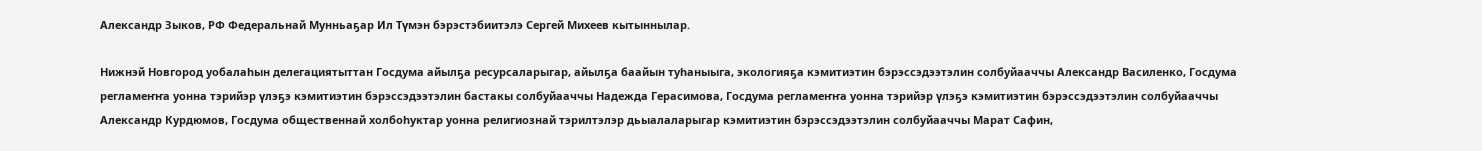Александр Зыков, РФ Федеральнай Мунньаҕар Ил Түмэн бэрэстэбиитэлэ Сергей Михеев кытыннылар.

Нижнэй Новгород уобалаһын делегациятыттан Госдума айылҕа ресурсаларыгар, айылҕа баайын туһаныыга, экологияҕа кэмитиэтин бэрэссэдээтэлин солбуйааччы Александр Василенко, Госдума регламеҥҥа уонна тэрийэр үлэҕэ кэмитиэтин бэрэссэдээтэлин бастакы солбуйааччы Надежда Герасимова, Госдума регламеҥҥа уонна тэрийэр үлэҕэ кэмитиэтин бэрэссэдээтэлин солбуйааччы Александр Курдюмов, Госдума общественнай холбоһуктар уонна религиознай тэрилтэлэр дьыалаларыгар кэмитиэтин бэрэссэдээтэлин солбуйааччы Марат Сафин,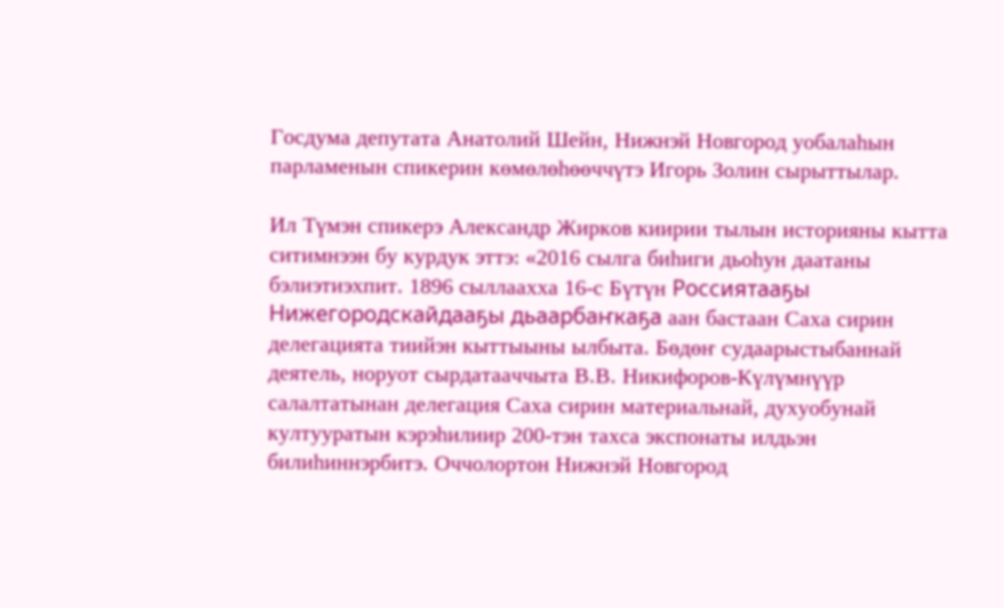Госдума депутата Анатолий Шейн, Нижнэй Новгород уобалаһын парламенын спикерин көмөлөһөөччүтэ Игорь Золин сырыттылар.

Ил Түмэн спикерэ Александр Жирков киирии тылын историяны кытта ситимнээн бу курдук эттэ: «2016 сылга биһиги дьоһун даатаны бэлиэтиэхпит. 1896 сыллаахха 16-с Бүтүн Россиятааҕы Нижегородскайдааҕы дьаарбаҥкаҕа аан бастаан Саха сирин делегацията тиийэн кыттыыны ылбыта. Бөдөҥ судаарыстыбаннай деятель, норуот сырдатааччыта В.В. Никифоров-Күлүмнүүр салалтатынан делегация Саха сирин материальнай, духуобунай култууратын кэрэһилиир 200-тэн тахса экспонаты илдьэн билиһиннэрбитэ. Оччолортон Нижнэй Новгород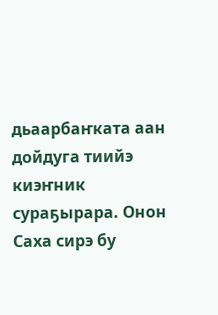дьаарбаҥката аан дойдуга тиийэ киэҥник сураҕырара. Онон Саха сирэ бу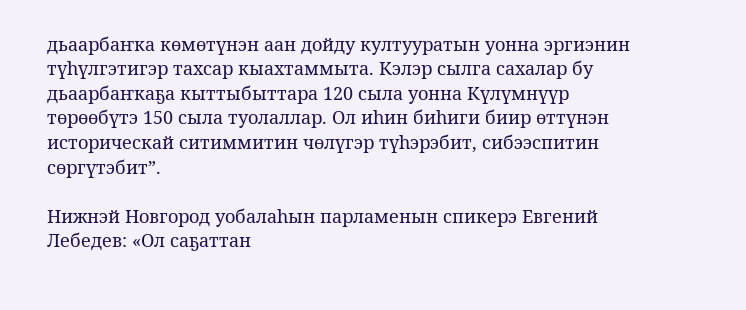дьаарбаҥка көмөтүнэн аан дойду култууратын уонна эргиэнин түһүлгэтигэр тахсар кыахтаммыта. Кэлэр сылга сахалар бу дьаарбаҥкаҕа кыттыбыттара 120 сыла уонна Күлүмнүүр төрөөбүтэ 150 сыла туолаллар. Ол иһин биһиги биир өттүнэн историческай ситиммитин чөлүгэр түһэрэбит, сибээспитин сөргүтэбит”.

Нижнэй Новгород уобалаһын парламенын спикерэ Евгений Лебедев: «Ол саҕаттан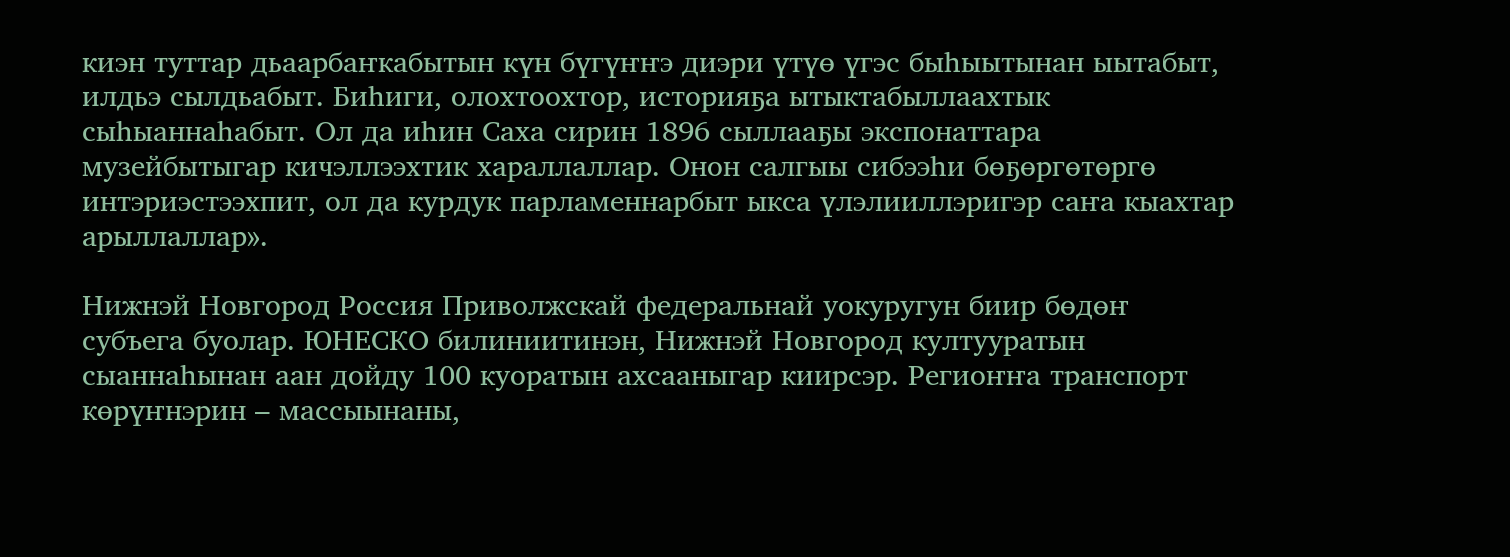киэн туттар дьаарбаҥкабытын күн бүгүҥҥэ диэри үтүө үгэс быһыытынан ыытабыт, илдьэ сылдьабыт. Биһиги, олохтоохтор, историяҕа ытыктабыллаахтык сыһыаннаһабыт. Ол да иһин Саха сирин 1896 сыллааҕы экспонаттара музейбытыгар кичэллээхтик хараллаллар. Онон салгыы сибээһи бөҕөргөтөргө интэриэстээхпит, ол да курдук парламеннарбыт ыкса үлэлииллэригэр саҥа кыахтар арыллаллар».

Нижнэй Новгород Россия Приволжскай федеральнай уокуругун биир бөдөҥ субъега буолар. ЮНЕСКО билиниитинэн, Нижнэй Новгород култууратын сыаннаһынан аан дойду 100 куоратын ахсааныгар киирсэр. Региоҥҥа транспорт көрүҥнэрин – массыынаны,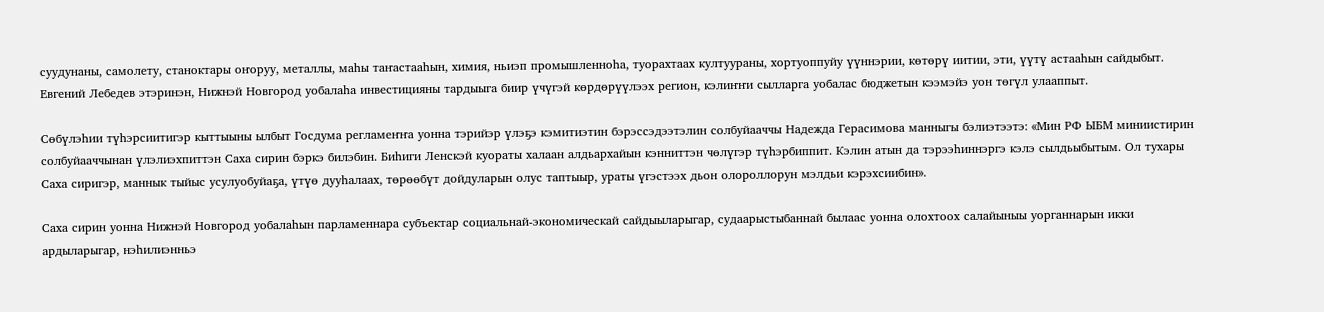суудунаны, самолету, станоктары оҥоруу, металлы, маһы таҥастааһын, химия, ньиэп промышленноһа, туорахтаах култуураны, хортуоппуйу үүннэрии, көтөрү иитии, эти, үүтү астааһын сайдыбыт. Евгений Лебедев этэринэн, Нижнэй Новгород уобалаһа инвестицияны тардыыга биир үчүгэй көрдөрүүлээх регион, кэлиҥҥи сылларга уобалас бюджетын кээмэйэ уон төгүл улааппыт.

Сөбүлэһии түһэрсиитигэр кыттыыны ылбыт Госдума регламеҥҥа уонна тэрийэр үлэҕэ кэмитиэтин бэрэссэдээтэлин солбуйааччы Надежда Герасимова манныгы бэлиэтээтэ: «Мин РФ ЫБМ миниистирин солбуйааччынан үлэлиэхпиттэн Саха сирин бэркэ билэбин. Биһиги Ленскэй куораты халаан алдьархайын кэнниттэн чөлүгэр түһэрбиппит. Кэлин атын да тэрээһиннэргэ кэлэ сылдьыбытым. Ол тухары Саха сиригэр, маннык тыйыс усулуобуйаҕа, үтүө дууһалаах, төрөөбүт дойдуларын олус таптыыр, ураты үгэстээх дьон олороллорун мэлдьи кэрэхсиибин».

Саха сирин уонна Нижнэй Новгород уобалаһын парламеннара субъектар социальнай-экономическай сайдыыларыгар, судаарыстыбаннай былаас уонна олохтоох салайыныы уорганнарын икки ардыларыгар, нэһилиэнньэ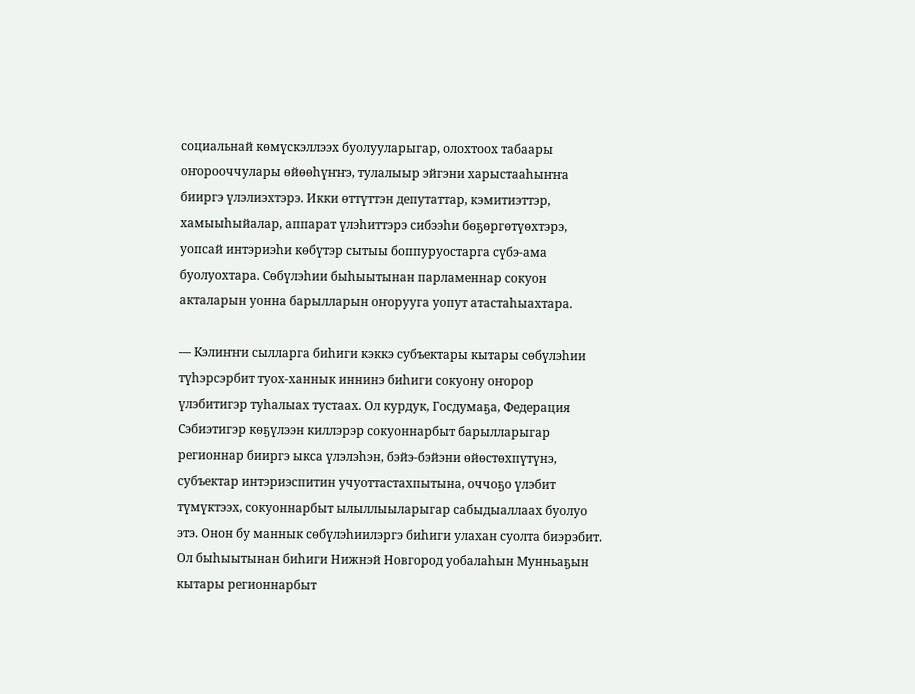социальнай көмүскэллээх буолууларыгар, олохтоох табаары оҥорооччулары өйөөһүҥҥэ, тулалыыр эйгэни харыстааһыҥҥа бииргэ үлэлиэхтэрэ. Икки өттүттэн депутаттар, кэмитиэттэр, хамыыһыйалар, аппарат үлэһиттэрэ сибээһи бөҕөргөтүөхтэрэ, уопсай интэриэһи көбүтэр сытыы боппуруостарга сүбэ-ама буолуохтара. Сөбүлэһии быһыытынан парламеннар сокуон акталарын уонна барылларын оҥорууга уопут атастаһыахтара.

— Кэлиҥҥи сылларга биһиги кэккэ субъектары кытары сөбүлэһии түһэрсэрбит туох-ханнык иннинэ биһиги сокуону оҥорор үлэбитигэр туһалыах тустаах. Ол курдук, Госдумаҕа, Федерация Сэбиэтигэр көҕүлээн киллэрэр сокуоннарбыт барылларыгар регионнар бииргэ ыкса үлэлэһэн, бэйэ-бэйэни өйөстөхпүтүнэ, субъектар интэриэспитин учуоттастахпытына, оччоҕо үлэбит түмүктээх, сокуоннарбыт ылыллыыларыгар сабыдыаллаах буолуо этэ. Онон бу маннык сөбүлэһиилэргэ биһиги улахан суолта биэрэбит. Ол быһыытынан биһиги Нижнэй Новгород уобалаһын Мунньаҕын кытары регионнарбыт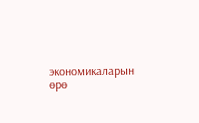экономикаларын өрө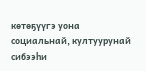көтөҕүүгэ уона социальнай, култуурунай сибээһи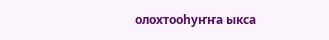олохтооһуҥҥа ыкса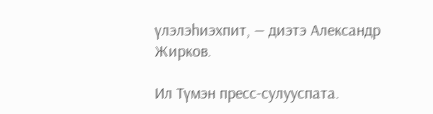үлэлэһиэхпит, — диэтэ Александр Жирков.

Ил Түмэн пресс-сулууспата.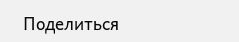Поделиться